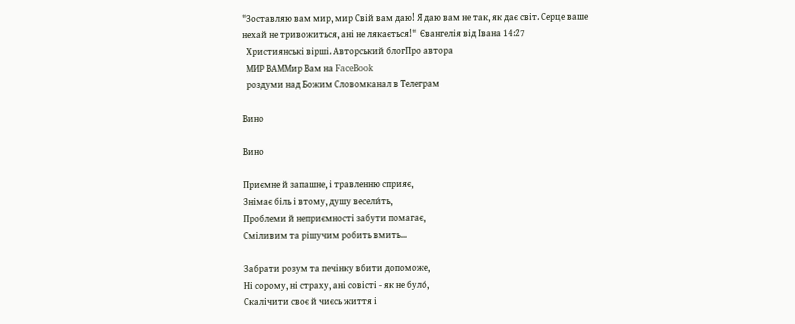"Зоставляю вам мир, мир Свій вам даю! Я даю вам не так, як дає світ. Серце ваше нехай не тривожиться, ані не лякається!"  Євангелія від Івана 14:27
  Християнські вірші. Авторський блогПро автора
  МИР ВАММир Вам на FaceBook
  роздуми над Божим Словомканал в Телеграм

Вино

Вино

Приємне й запашне, і травленню сприяє,
Знімає біль і втому, душу весели́ть,
Проблеми й неприємності забути помагає,
Сміливим та рішучим робить вмить...

Забрати розум та печінку вбити допоможе,
Ні сорому, ні страху, ані совісті - як не було́,
Скалічити своє й чиєсь життя і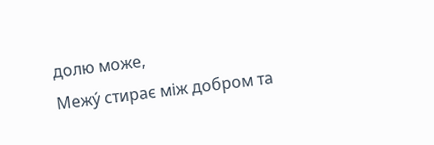долю може,
Межу́ стирає між добром та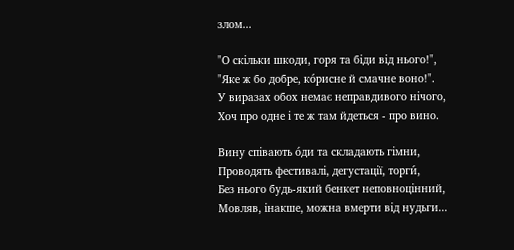злом...

"О скільки шкоди, горя та біди від нього!",
"Яке ж бо добре, ко́рисне й смачне воно!".
У виразах обох немає неправдивого нічого,
Хоч про одне і те ж там йдеться - про вино.

Вину співають о́ди та складають гімни,
Проводять фестивалі, дегустації, торги́,
Без нього будь-який бенкет неповноцінний,
Мовляв, інакше, можна вмерти від нудьги...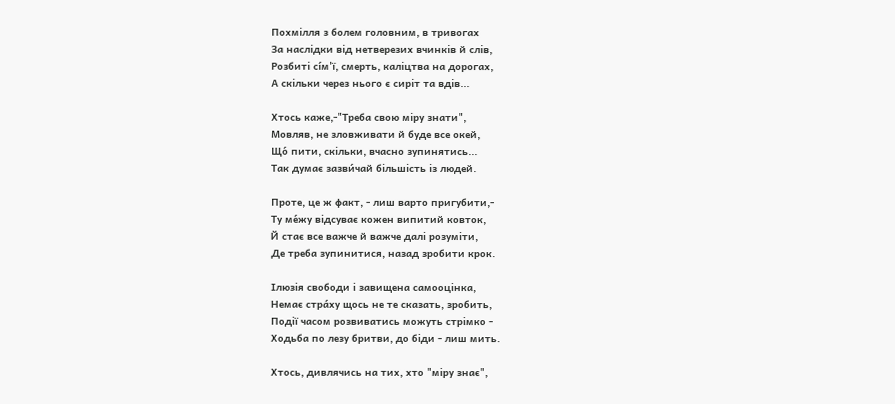Похмілля з болем головним, в тривогах
За наслідки від нетверезих вчинків й слів,
Розбиті сі́м'ї, смерть, каліцтва на дорогах,
А скільки через нього є сиріт та вдів...

Хтось каже,-"Треба свою міру знати",
Мовляв, не зловживати й буде все окей,
Що́ пити, скільки, вчасно зупинятись...
Так думає зазви́чай більшість із людей.

Проте, це ж факт, - лиш варто пригубити,-
Ту ме́жу відсуває кожен випитий ковток,
Й стає все важче й важче далі розуміти,
Де треба зупинитися, назад зробити крок.

Ілюзія свободи і завищена самооцінка,
Немає стра́ху щось не те сказать, зробить,
Події часом розвиватись можуть стрімко -
Ходьба по лезу бритви, до біди - лиш мить.

Хтось, дивлячись на тих, хто "міру знає",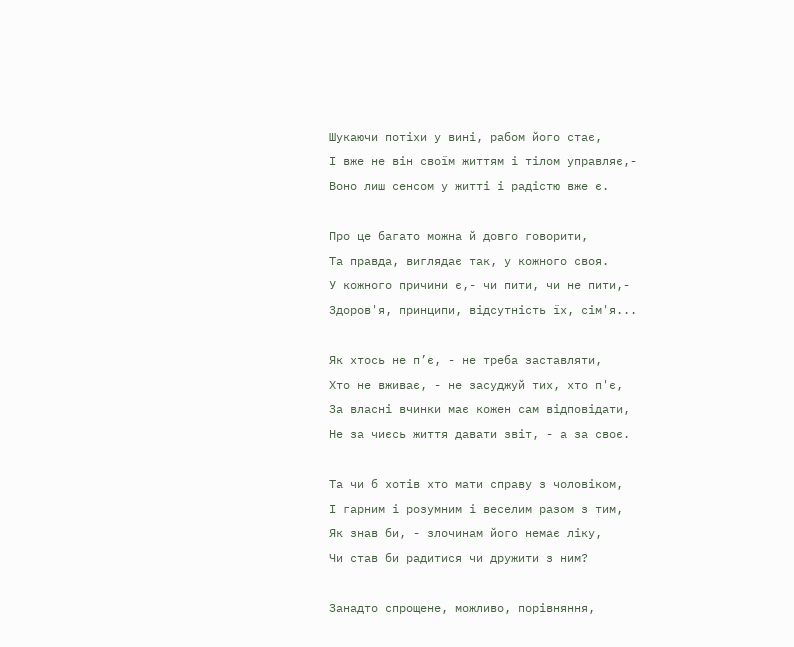Шукаючи потіхи у вині, рабом його стає,
І вже не він своїм життям і тілом управляє,-
Воно лиш сенсом у житті і радістю вже є.

Про це багато можна й довго говорити,
Та правда, виглядає так, у кожного своя.
У кожного причини є,- чи пити, чи не пити,-
Здоров'я, принципи, відсутність їх, сім'я...

Як хтось не п’є, - не треба заставляти,
Хто не вживає, - не засуджуй тих, хто п'є,
За власні вчинки має кожен сам відповідати,
Не за чиєсь життя давати звіт, - а за своє.

Та чи б хотів хто мати справу з чоловіком,
І гарним і розумним і веселим разом з тим,
Як знав би, - злочинам його немає ліку,
Чи став би радитися чи дружити з ним?

Занадто спрощене, можливо, порівняння,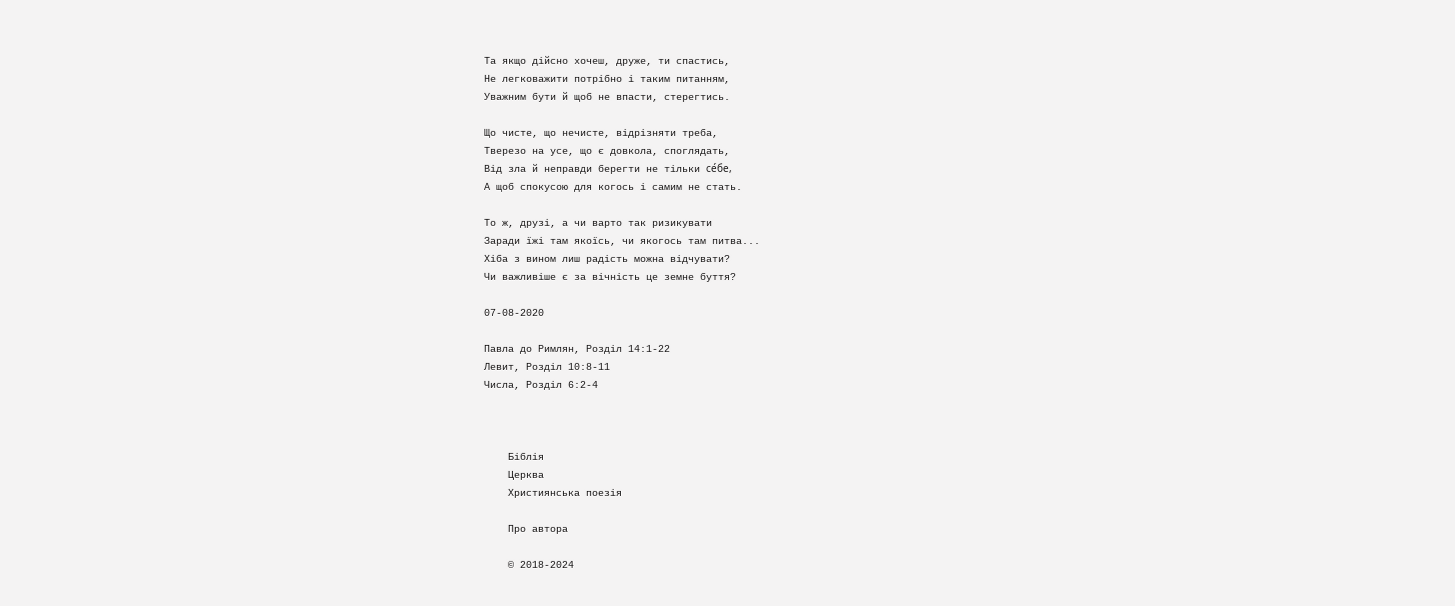Та якщо дійсно хочеш, друже, ти спастись,
Не легковажити потрібно і таким питанням,
Уважним бути й щоб не впасти, стерегтись.

Що чисте, що нечисте, відрізняти треба,
Тверезо на усе, що є довкола, споглядать,
Від зла й неправди берегти не тільки се́бе,
А щоб спокусою для когось і самим не стать.

То ж, друзі, а чи варто так ризикувати
Заради їжі там якоїсь, чи якогось там питва...
Хіба з вином лиш радість можна відчувати?
Чи важливіше є за вічність це земне буття?

07-08-2020

Павла до Римлян, Розділ 14:1-22
Левит, Розділ 10:8-11
Числа, Розділ 6:2-4



    Біблія
    Церква
    Християнська поезія

    Про автора

    © 2018-2024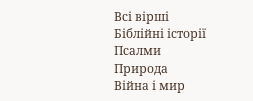Всі вірші
Біблійні історії
Псалми
Природа
Війна і мир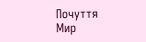Почуття
Мир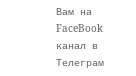Вам на FaceBook   канал в Телеграм